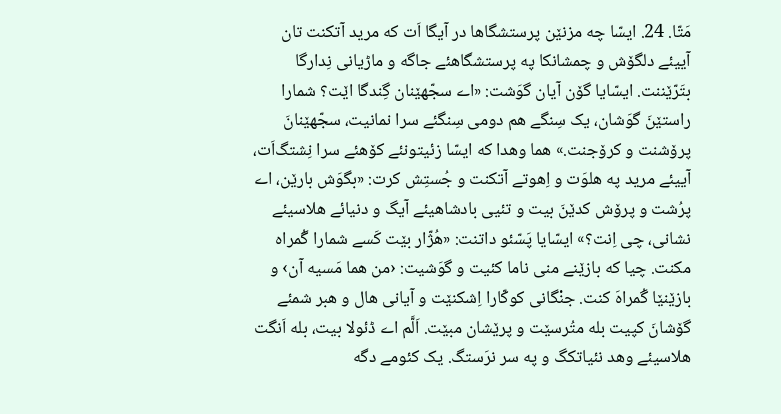مَتّا. 24. ایسّا چه مزنێن پرستشگاها در آیگا اَت که مرید آتکنت تان آییئے دلگۆش و چمشانکا په پرستشگاهئے جاگه و ماڑیانی نِدارگا بتَرّێننت. ایسّایا گۆن آیان گوَشت: «اے سجّهێنان گِندگا اێت؟ شمارا راستێنَ گوَشان، یک سِنگے هم دومی سِنگئے سرا نمانیت، سجّهێنانَ پرۆشنت و کرۆجنت.» هما وهدا که ایسّا زئیتونئے کۆهئے سرا نِشتگ‌اَت، آییئے مرید په هلوَت و اِهوتے آتکنت و جُستِش کرت: «بگوَش بارێن، اے پرُشت و پرۆش کدێنَ بیت و تئیی بادشاهیئے آیگ و دنیائے هلاسیئے نشانی، چی اِنت؟» ایسّایا پَسّئو داتنت: «هُژّار بێت کَسے شمارا گُمراه مکنت. چیا که بازێنے منی ناما کئیت و گوَشیت: ‹من هما مَسیه آن› و بازێنێا گُمراهَ کنت. جنْگانی کوکّارا اِشکنێت و آیانی هال و هبر شمئے گۆشانَ کپیت بله متُرسێت و پرێشان مبێت. اَلَّم اے ڈئولا بیت، بله اَنگت هلاسیئے وهد نئیاتکگ و په سر نرَستگ. یک کئومے دگه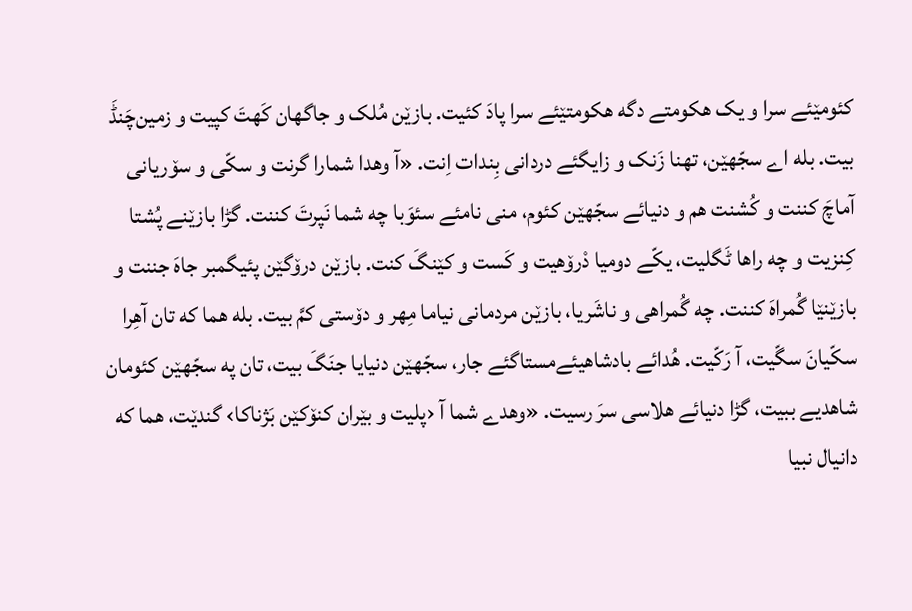کئومێئے سرا و یک هکومتے دگه هکومتێئے سرا پادَ کئیت. بازێن مُلک و جاگهان کَهتَ کپیت و زمین‌چَنڈَ بیت. بله اے سجّهێن، تهنا زَنک و زایگئے دردانی بِندات اِنت. «آ وهدا شمارا گرنت و سکّی و سۆریانی آماچَ کننت و کُشنت هم و دنیائے سجّهێن کئوم، منی نامئے سئوَبا چه شما نَپرتَ کننت. گڑا بازێنے پُشتا کِنزیت و چه راها ٹَگلیت، یکّے دومیا دْرۆهیت و کَست و کێنگَ کنت. بازێن درۆگێن پئیگمبر جاهَ جننت و بازێنێا گُمراهَ کننت. چه گُمراهی و ناشَریا، بازێن مردمانی نیاما مِهر و دۆستی کمَّ بیت. بله هما که تان آهِرا سکّیانَ سگّیت، آ رَکّیت. هُدائے بادشاهیئےمستاگئے جار، سجّهێن دنیایا جنَگَ بیت، تان په سجّهێن کئومان شاهدیے ببیت، گڑا دنیائے هلاسی سرَ رسیت. «وهدے شما آ ‹پلیت و بێران کنۆکێن بَژناکا› گندێت، هما که دانیال نبیا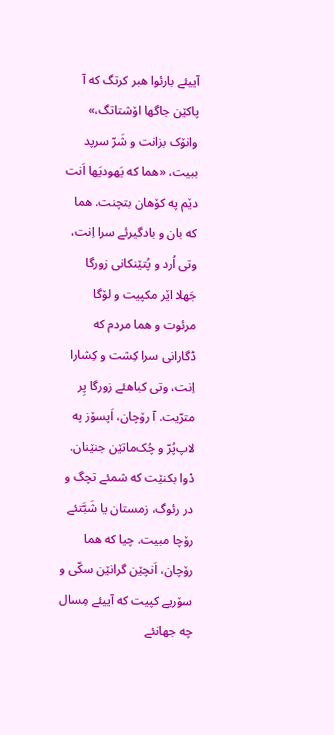آییئے بارئوا هبر کرتگ که آ پاکێن جاگها اۆشتاتگ،» وانۆک بزانت و شَرّ سرپد ببیت، «هما که یَهودیَها اَنت دێم په کۆهان بتچنت. هما که بان و بادگیرئے سرا اِنت، وتی اُرد و پُتێنکانی زورگا جَهلا اێر مکپیت و لۆگا مرئوت و هما مردم که ڈگارانی سرا کِشت و کِشارا اِنت، وتی کباهئے زورگا پِر مترّیت. آ رۆچان، اَپسۆز په لاپ‌پُرّ و چُک‌ماتێن جنێنان. دْوا بکنێت که شمئے تچگ و در رئوگ، زمستان یا شَبَّتئے رۆچا مبیت. چیا که هما رۆچان، اَنچێن گرانێن سکّی و سۆریے کپیت که آییئے مِسال چه جهانئے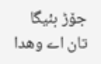جۆڑ بئیگا تان اے وهدا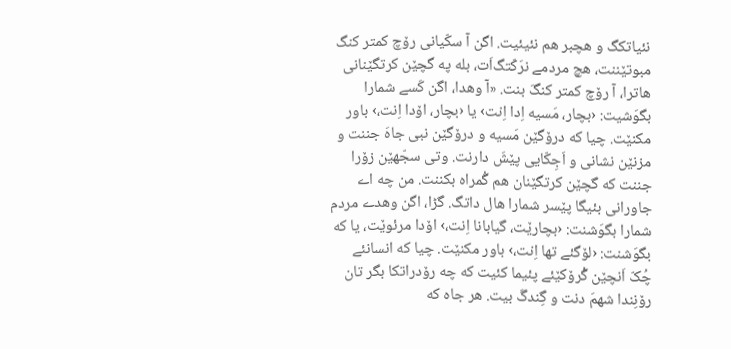نئیاتکگ و هچبر هم نئیئیت. اگن آ سکّیانی رۆچ کمتر کنگ مبوتێننت، هچ مردمے نرَکّتگ‌اَت، بله په گچێن کرتگێنانی هاترا، آ رۆچ کمتر کنگَ بنت. «آ وهدا، اگن کَسے شمارا بگوَشیت: ‹بچار، مَسیه اِدا اِنت› یا ‹بچار، اۆدا اِنت،› باور مکنێت. چیا که درۆگێن مَسیه و درۆگێن نبی جاهَ جننت و مزنێن نشانی و اَجِکّایی پێشَ دارنت. وتی سجّهێن زۆرا جننت که گچێن کرتگێنان هم گُمراه بکننت. من چه اے جاورانی بئیگا پێسر شمارا هال داتگ. گڑا، اگن وهدے مردم شمارا بگوَشنت: ‹بچارێت، گیابانا اِنت،› اۆدا مرئوێت، یا که بگوَشنت: ‹لۆگئے تها اِنت،› باور مکنێت. چیا که انسانئے چُکّ اَنچێن گْرۆکێئے پئیما کئیت که چه رۆدراتکا بگر تان رۆنِندا شهمَ دنت و گِندگَ بیت. هر جاه که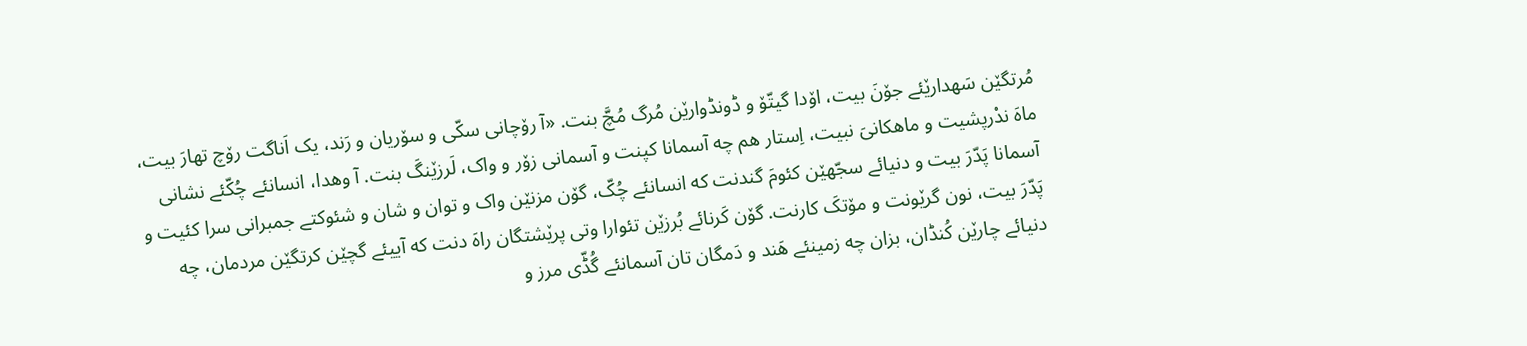مُرتگێن سَهدارێئے جۆنَ بیت، اۆدا گیتّۆ و ڈونڈوارێن مُرگ مُچَّ بنت. «آ رۆچانی سکّی و سۆریان و رَند، یک اَناگت رۆچ تهارَ بیت، ماهَ ندْرپشیت و ماهکانیَ نبیت، اِستار هم چه آسمانا کپنت و آسمانی زۆر و واک، لَرزێنگَ بنت. آ وهدا، انسانئے چُکّئے نشانی آسمانا پَدّرَ بیت و دنیائے سجّهێن کئومَ گندنت که انسانئے چُکّ، گۆن مزنێن واک و توان و شان و شئوکتے جمبرانی سرا کئیت و پَدّرَ بیت، نون گرێونت و مۆتکَ کارنت. گۆن کَرنائے بُرزێن تئوارا وتی پرێشتگان راهَ دنت که آییئے گچێن کرتگێن مردمان، چه دنیائے چارێن کُنڈان، بزان چه زمینئے هَند و دَمگان تان آسمانئے گُڈّی مرز و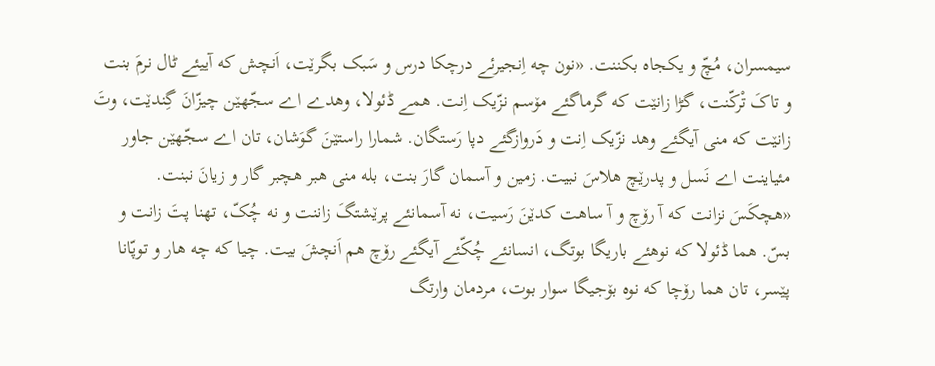سیمسران، مُچّ و یکجاه بکننت. «نون چه اِنجیرئے درچکا درس و سَبک بگرێت، اَنچش که آییئے ٹال نرمَ بنت و تاکَ تْرکّنت، گڑا زانێت که گرماگئے مۆسم نزّیک اِنت. همے ڈئولا، وهدے اے سجّهێن چیزّانَ گِندێت، وتَ زانێت که منی آیگئے وهد نزّیک اِنت و دَروازگئے دپا رَستگان. شمارا راستێنَ گوَشان، تان اے سجّهێن جاور مئیاینت اے نَسل و پدرێچ هلاسَ نبیت. زمین و آسمان گارَ بنت، بله منی هبر هچبر گار و زیانَ نبنت. «هچکَسَ نزانت که آ رۆچ و آ ساهت کدێنَ رَسیت، نه آسمانئے پرێشتگَ زاننت و نه چُکّ، تهنا پتَ زانت و بسّ. هما ڈئولا که نوهئے باریگا بوتگ، انسانئے چُکّئے آیگئے رۆچ هم اَنچشَ بیت. چیا که چه هار و توپّانا پێسر، تان هما رۆچا که نوه بۆجیگا سوار بوت، مردمان وارتگ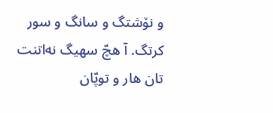و نۆشتگ و سانگ و سور کرتگ. آ هچّ سهیگ نه‌اتنت تان هار و توپّان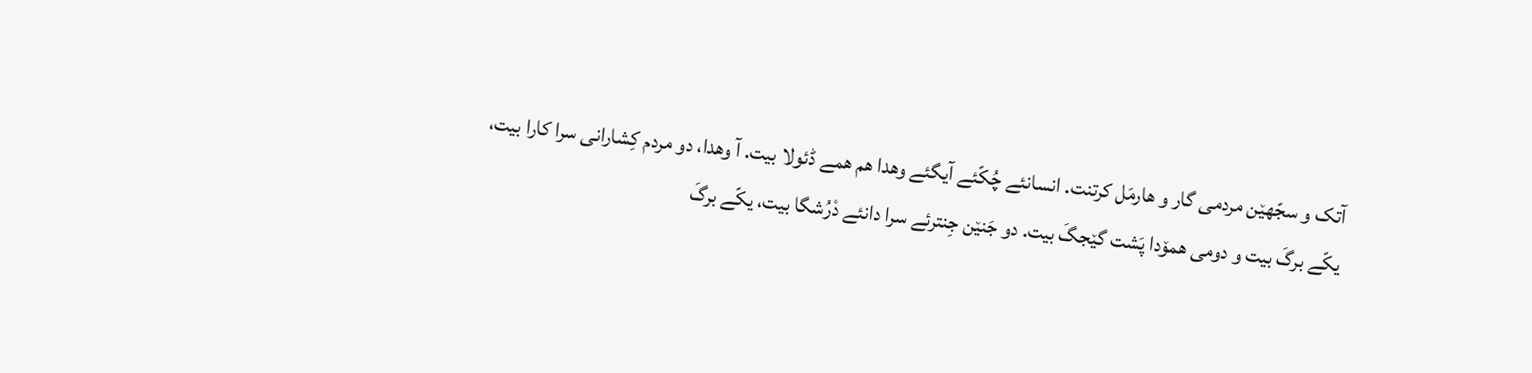آتک و سجّهێن مردمی گار و هارمَل کرتنت. انسانئے چُکّئے آیگئے وهدا هم همے ڈئولا بیت. آ وهدا، دو مردم کِشارانی سرا کارا بیت، یکّے برگَ بیت و دومی همۆدا پَشت گێجگَ بیت. دو جَنێن جِنترئے سرا دانئے دْرُشگا بیت، یکّے برگَ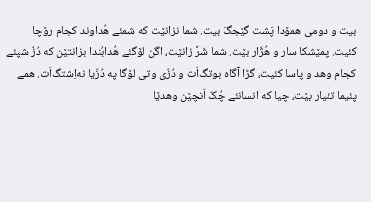بیت و دومی همۆدا پَشت گێجگَ بیت. شما نزانێت که شمئے هُداوند کجام رۆچا کئیت. پمێشکا سار و هُژّار بێت. شما شَرَّ زانێت، اگن لۆگئے هُدابُندا بزانتێن که دُزّ شپئے کجام وهد و پاسا کئیت، گڑا آگاه بوتگ‌اَت و دُزّی وتی لۆگا په دُزّیا نه‌اِشتگ‌اَت. همے پئیما تئیار بێت، چیا که انسانئے چُکّ اَنچێن وهدێا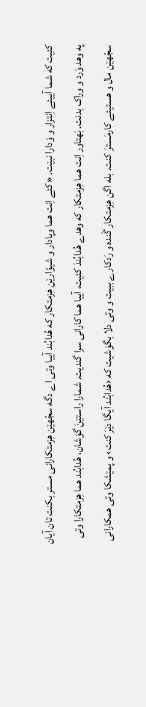کئیت که شما آییئے اِنتزار و وَدارا نبێت. «کئے اِنت هما وپادار و شیوّارێن هِزمتکار که هُدابُند آییا وتی اے دگه سجّهێن هِزمتکارانی مستر بکنت تان آیان په وهد وَرد و وراک بدنت. بَهتاور اِنت هما هِزمتکار که وهدے هُدابُندَ کئیت، آییا هما کارانی سرا گندیت. شمارا راستێنَ گوَشان، هُدابُند هما هِزمتکارا وتی سجّهێن مال و هستیئے کارمَسترَ کنت. بله اگن هِزمتکار گَنده و رَدکارے ببیت و وتی دلا بگوَشیت که ‹هُدابُند آیگا دێرَ کنت› و پمێشکا وتی همکارانی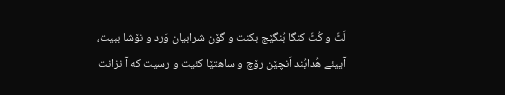لَٹّ و کُٹّ کنگا بُنگێج بکنت و گۆن شرابیان وَرد و نۆشا ببیت، آییئے هُدابُند اَنچێن رۆچ و ساهتێا کئیت و رسیت که آ نزانت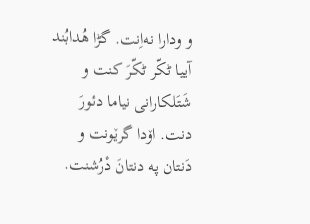و ودارا نه‌اِنت. گڑا هُدابُند آییا ٹکّر ٹکّرَ کنت و شَتَلکارانی نیاما دئورَ دنت. اۆدا گرێونت و دَنتان په دنتانَ دْرُشنت.